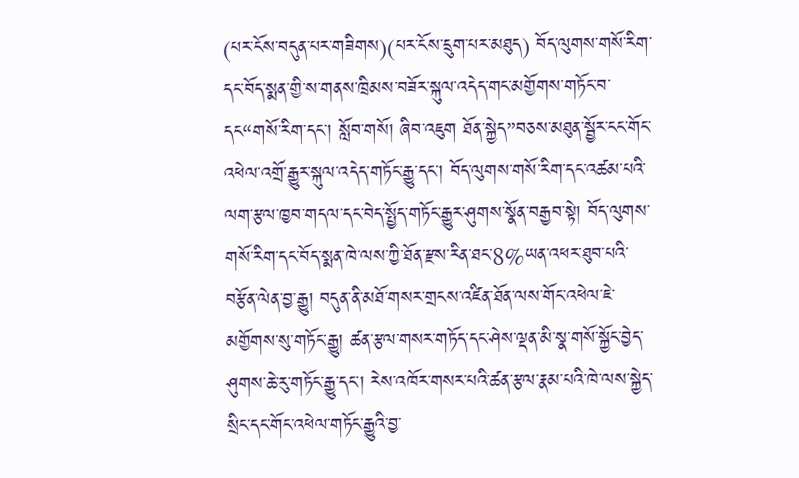(པར་ངོས་བདུན་པར་གཟིགས)(པར་ངོས་དྲུག་པར་མཐུད) བོད་ལུགས་གསོ་རིག་དང་བོད་སྨན་གྱི་ས་གནས་ཁྲིམས་བཟོར་སྐུལ་འདེད་གང་མགྱོགས་གཏོང་བ་དང“གསོ་རིག་དང་། སློབ་གསོ། ཞིབ་འཇུག ཐོན་སྐྱེད”བཅས་མཐུན་སྦྱོར་ངང་གོང་འཕེལ་འགྲོ་རྒྱུར་སྐུལ་འདེད་གཏོང་རྒྱུ་དང་། བོད་ལུགས་གསོ་རིག་དང་འཚམ་པའི་ལག་རྩལ་ཁྱབ་གདལ་དང་བེད་སྤྱོད་གཏོང་རྒྱུར་ཤུགས་སྣོན་བརྒྱབ་སྟེ། བོད་ལུགས་གསོ་རིག་དང་བོད་སྨན་ཁེ་ལས་ཀྱི་ཐོན་རྫས་རིན་ཐང་8%ཡན་འཕར་ཐུབ་པའི་བརྩོན་ལེན་བྱ་རྒྱུ། བདུན་ནི་མཐོ་གསར་གྲངས་འཛིན་ཐོན་ལས་གོང་འཕེལ་ཇེ་མགྱོགས་སུ་གཏོང་རྒྱུ། ཚན་རྩལ་གསར་གཏོད་དང་ཤེས་ལྡན་མི་སྣ་གསོ་སྐྱོང་བྱེད་ཤུགས་ཆེ་རུ་གཏོང་རྒྱུ་དང་། རེས་འཁོར་གསར་པའི་ཚན་རྩལ་རྣམ་པའི་ཁེ་ལས་སྐྱེད་སྲིང་དང་གོང་འཕེལ་གཏོང་རྒྱུའི་བྱ་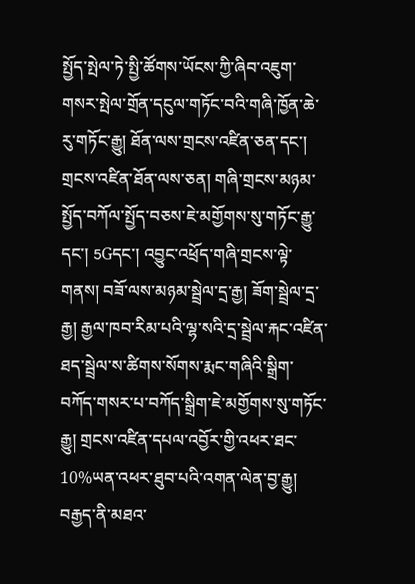སྤྱོད་སྤེལ་ཏེ་སྤྱི་ཚོགས་ཡོངས་ཀྱི་ཞིབ་འཇུག་གསར་སྤེལ་གྲོན་དངུལ་གཏོང་བའི་གཞི་ཁྱོན་ཆེ་རུ་གཏོང་རྒྱུ། ཐོན་ལས་གྲངས་འཛིན་ཅན་དང་། གྲངས་འཛིན་ཐོན་ལས་ཅན། གཞི་གྲངས་མཉམ་སྤྱོད་བཀོལ་སྤྱོད་བཅས་ཇེ་མགྱོགས་སུ་གཏོང་རྒྱུ་དང་། 5Gདང་། འབྱུང་འཕྲོད་གཞི་གྲངས་ལྟེ་གནས། བཟོ་ལས་མཉམ་སྦྲེལ་དྲ་རྒྱ། ཟོག་སྦྲེལ་དྲ་རྒྱ། རྒྱལ་ཁབ་རིམ་པའི་ལྷ་སའི་དྲ་སྦྲེལ་རྐང་འཛིན་ཐད་སྦྲེལ་ས་ཚིགས་སོགས་རྨང་གཞིའི་སྒྲིག་བཀོད་གསར་པ་བཀོད་སྒྲིག་ཇེ་མགྱོགས་སུ་གཏོང་རྒྱུ། གྲངས་འཛིན་དཔལ་འབྱོར་གྱི་འཕར་ཐང་10%ཡན་འཕར་ཐུབ་པའི་འགན་ལེན་བྱ་རྒྱུ། བརྒྱད་ནི་མཐའ་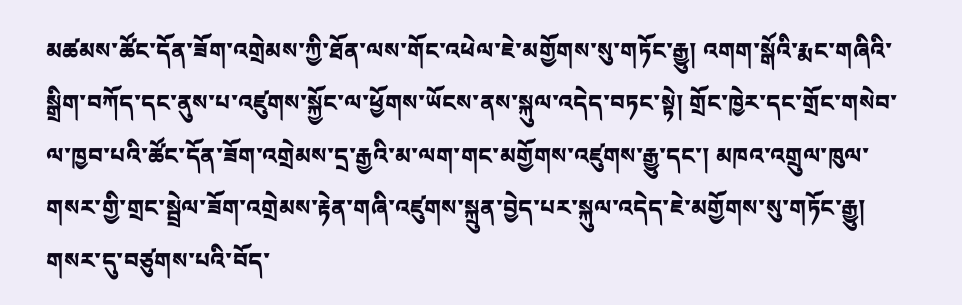མཚམས་ཚོང་དོན་ཟོག་འགྲེམས་ཀྱི་ཐོན་ལས་གོང་འཕེལ་ཇེ་མགྱོགས་སུ་གཏོང་རྒྱུ། འགག་སྒོའི་རྨང་གཞིའི་སྒྲིག་བཀོད་དང་ནུས་པ་འཛུགས་སྐྱོང་ལ་ཕྱོགས་ཡོངས་ནས་སྐུལ་འདེད་བཏང་སྟེ། གྲོང་ཁྱེར་དང་གྲོང་གསེབ་ལ་ཁྱབ་པའི་ཚོང་དོན་ཟོག་འགྲེམས་དྲ་རྒྱའི་མ་ལག་གང་མགྱོགས་འཛུགས་རྒྱུ་དང་། མཁའ་འགྲུལ་ཁུལ་གསར་གྱི་གྲང་སྦྲེལ་ཟོག་འགྲེམས་རྟེན་གཞི་འཛུགས་སྐྲུན་བྱེད་པར་སྐུལ་འདེད་ཇེ་མགྱོགས་སུ་གཏོང་རྒྱུ། གསར་དུ་བཙུགས་པའི་བོད་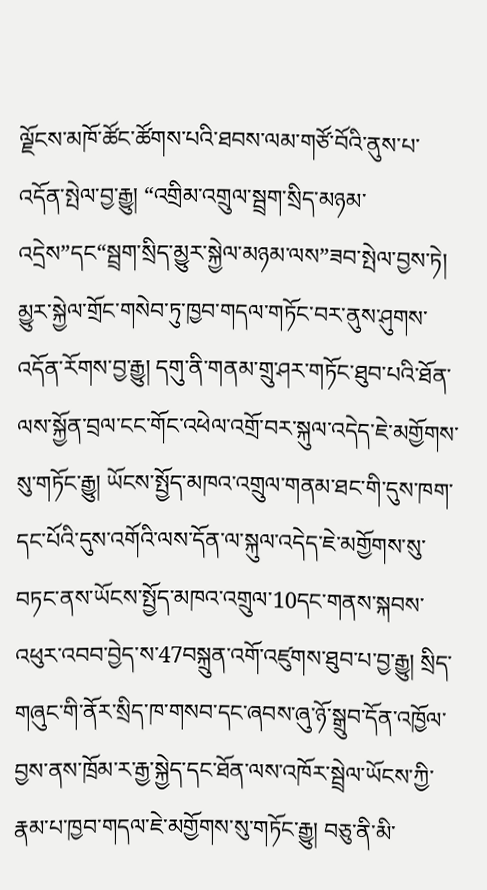ལྗོངས་མཁོ་ཚོང་ཚོགས་པའི་ཐབས་ལམ་གཙོ་བོའི་ནུས་པ་འདོན་སྤེལ་བྱ་རྒྱུ། “འགྲིམ་འགྲུལ་སྦྲག་སྲིད་མཉམ་འདྲེས”དང“སྦྲག་སྲིད་མྱུར་སྐྱེལ་མཉམ་ལས”ཟབ་སྤེལ་བྱས་ཏེ། མྱུར་སྐྱེལ་གྲོང་གསེབ་ཏུ་ཁྱབ་གདལ་གཏོང་བར་ནུས་ཤུགས་འདོན་རོགས་བྱ་རྒྱུ། དགུ་ནི་གནམ་གྲུ་ཤར་གཏོང་ཐུབ་པའི་ཐོན་ལས་སྐྱོན་བྲལ་ངང་གོང་འཕེལ་འགྲོ་བར་སྐུལ་འདེད་ཇེ་མགྱོགས་སུ་གཏོང་རྒྱུ། ཡོངས་སྤྱོད་མཁའ་འགྲུལ་གནམ་ཐང་གི་དུས་ཁག་དང་པོའི་དུས་འགོའི་ལས་དོན་ལ་སྐུལ་འདེད་ཇེ་མགྱོགས་སུ་བཏང་ནས་ཡོངས་སྤྱོད་མཁའ་འགྲུལ་10དང་གནས་སྐབས་འཕུར་འབབ་བྱེད་ས་47བསྐྲུན་འགོ་འཛུགས་ཐུབ་པ་བྱ་རྒྱུ། སྲིད་གཞུང་གི་ནོར་སྲིད་ཁ་གསབ་དང་ཞབས་ཞུ་ཉོ་སྒྲུབ་དོན་འཁྱོལ་བྱས་ནས་ཁྲོམ་ར་རྒྱ་སྐྱེད་དང་ཐོན་ལས་འཁོར་སྦྲེལ་ཡོངས་ཀྱི་རྣམ་པ་ཁྱབ་གདལ་ཇེ་མགྱོགས་སུ་གཏོང་རྒྱུ། བཅུ་ནི་མི་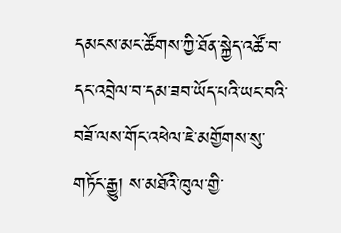དམངས་མང་ཚོགས་ཀྱི་ཐོན་སྐྱེད་འཚོ་བ་དང་འབྲེལ་བ་དམ་ཟབ་ཡོད་པའི་ཡང་བའི་བཟོ་ལས་གོང་འཕེལ་ཇེ་མགྱོགས་སུ་གཏོང་རྒྱུ། ས་མཐོའི་ཁུལ་གྱི་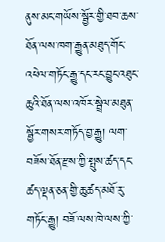ནུས་མང་གཡོས་སྦྱོར་གྱི་ཐབ་ཆས་ཐོན་ལས་ཁག་རྒྱུན་མཐུད་གོང་འཕེལ་གཏོང་རྒྱུ་དང་རང་བྱུང་འཐུང་ཆུའི་ཐོན་ལས་འཁོར་སྦྲེལ་མཐུན་སྦྱོར་གསར་གཏོད་བྱ་རྒྱུ། ལག་བཟོས་ཐོན་རྫས་ཀྱི་སྤུས་ཚད་དང་ཚད་ལྡན་ཅན་གྱི་ཆུ་ཚད་མཐོ་རུ་གཏོང་རྒྱུ། བཟོ་ལས་ཁེ་ལས་ཀྱི་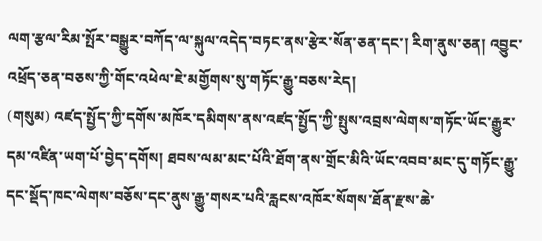ལག་རྩལ་རིམ་སྤོར་བསྒྱུར་བཀོད་ལ་སྐུལ་འདེད་བཏང་ནས་རྩེར་སོན་ཅན་དང་། རིག་ནུས་ཅན། འབྱུང་འཕྲོད་ཅན་བཅས་ཀྱི་གོང་འཕེལ་ཇེ་མགྱོགས་སུ་གཏོང་རྒྱུ་བཅས་རེད།
(གསུམ) འཛད་སྤྱོད་ཀྱི་དགོས་མཁོར་དམིགས་ནས་འཛད་སྤྱོད་ཀྱི་སྤུས་འབྲས་ལེགས་གཏོང་ཡོང་རྒྱུར་དམ་འཛིན་ཡག་པོ་བྱེད་དགོས། ཐབས་ལམ་མང་པོའི་ཐོག་ནས་གྲོང་མིའི་ཡོང་འབབ་མང་དུ་གཏོང་རྒྱུ་དང་སྡོད་ཁང་ལེགས་བཅོས་དང་ནུས་རྒྱུ་གསར་པའི་རླངས་འཁོར་སོགས་ཐོན་རྫས་ཆེ་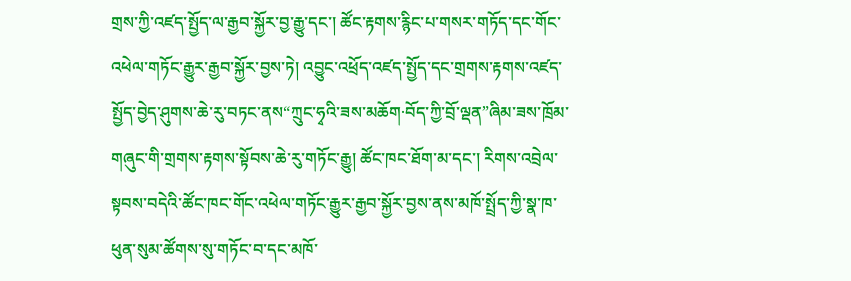གྲས་ཀྱི་འཛད་སྤྱོད་ལ་རྒྱབ་སྐྱོར་བྱ་རྒྱུ་དང་། ཚོང་རྟགས་རྙིང་པ་གསར་གཏོད་དང་གོང་འཕེལ་གཏོང་རྒྱུར་རྒྱབ་སྐྱོར་བྱས་ཏེ། འབྱུང་འཕྲོད་འཛད་སྤྱོད་དང་གྲགས་རྟགས་འཛད་སྤྱོད་བྱེད་ཤུགས་ཆེ་རུ་བཏང་ནས“ཀྲུང་ཧྭའི་ཟས་མཆོག·བོད་ཀྱི་བྲོ་ལྡན”ཞིམ་ཟས་ཁྲོམ་གཞུང་གི་གྲགས་རྟགས་སྟོབས་ཆེ་རུ་གཏོང་རྒྱུ། ཚོང་ཁང་ཐོག་མ་དང་། རིགས་འབྲེལ་སྟབས་བདེའི་ཚོང་ཁང་གོང་འཕེལ་གཏོང་རྒྱུར་རྒྱབ་སྐྱོར་བྱས་ནས་མཁོ་སྤྲོད་ཀྱི་སྣ་ཁ་ཕུན་སུམ་ཚོགས་སུ་གཏོང་བ་དང་མཁོ་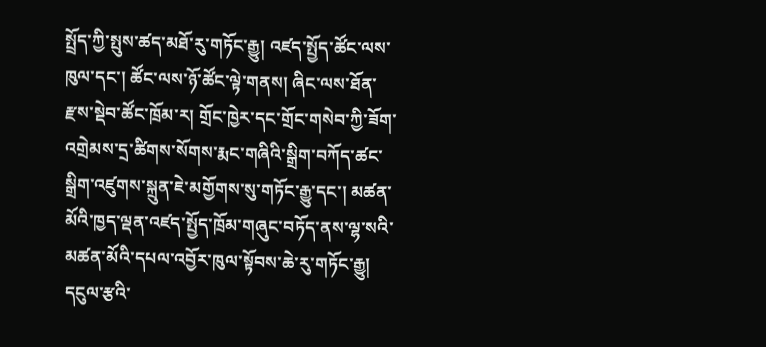སྤྲོད་ཀྱི་སྤུས་ཚད་མཐོ་རུ་གཏོང་རྒྱུ། འཛད་སྤྱོད་ཚོང་ལས་ཁུལ་དང་། ཚོང་ལས་ཉོ་ཚོང་ལྟེ་གནས། ཞིང་ལས་ཐོན་རྫས་སྡེབ་ཚོང་ཁྲོམ་ར། གྲོང་ཁྱེར་དང་གྲོང་གསེབ་ཀྱི་ཟོག་འགྲེམས་དྲ་ཚིགས་སོགས་རྨང་གཞིའི་སྒྲིག་བཀོད་ཚང་སྒྲིག་འཛུགས་སྐྲུན་ཇེ་མགྱོགས་སུ་གཏོང་རྒྱུ་དང་། མཚན་མོའི་ཁྱད་ལྡན་འཛད་སྤྱོད་ཁྲོམ་གཞུང་བཏོད་ནས་ལྷ་སའི་མཚན་མོའི་དཔལ་འབྱོར་ཁུལ་སྟོབས་ཆེ་རུ་གཏོང་རྒྱུ། དངུལ་རྩའི་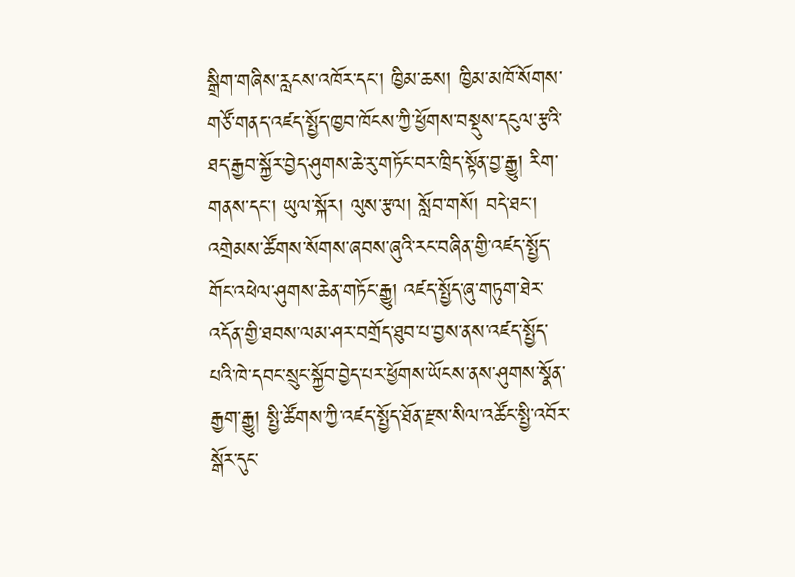སྒྲིག་གཞིས་རླངས་འཁོར་དང་། ཁྱིམ་ཆས། ཁྱིམ་མཁོ་སོགས་གཙོ་གནད་འཛད་སྤྱོད་ཁྱབ་ཁོངས་ཀྱི་ཕྱོགས་བསྡུས་དངུལ་རྩའི་ཐད་རྒྱབ་སྐྱོར་བྱེད་ཤུགས་ཆེ་རུ་གཏོང་བར་ཁྲིད་སྟོན་བྱ་རྒྱུ། རིག་གནས་དང་། ཡུལ་སྐོར། ལུས་རྩལ། སློབ་གསོ། བདེ་ཐང་། འགྲེམས་ཚོགས་སོགས་ཞབས་ཞུའི་རང་བཞིན་གྱི་འཛད་སྤྱོད་གོང་འཕེལ་ཤུགས་ཆེན་གཏོང་རྒྱུ། འཛད་སྤྱོད་ཞུ་གཏུག་ཐེར་འདོན་གྱི་ཐབས་ལམ་ཤར་བགྲོད་ཐུབ་པ་བྱས་ནས་འཛད་སྤྱོད་པའི་ཁེ་དབང་སྲུང་སྐྱོབ་བྱེད་པར་ཕྱོགས་ཡོངས་ནས་ཤུགས་སྣོན་རྒྱག་རྒྱུ། སྤྱི་ཚོགས་ཀྱི་འཛད་སྤྱོད་ཐོན་རྫས་སིལ་འཚོང་སྤྱི་འབོར་སྒོར་དུང་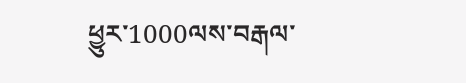ཕྱུར་1000ལས་བརྒལ་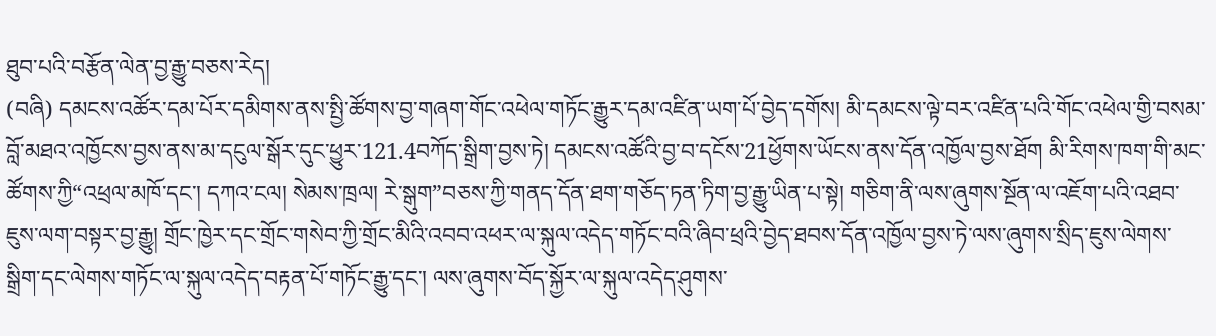ཐུབ་པའི་བརྩོན་ལེན་བྱ་རྒྱུ་བཅས་རེད།
(བཞི) དམངས་འཚོར་དམ་པོར་དམིགས་ནས་སྤྱི་ཚོགས་བྱ་གཞག་གོང་འཕེལ་གཏོང་རྒྱུར་དམ་འཛིན་ཡག་པོ་བྱེད་དགོས། མི་དམངས་ལྟེ་བར་འཛིན་པའི་གོང་འཕེལ་གྱི་བསམ་བློ་མཐའ་འཁྱོངས་བྱས་ནས་མ་དངུལ་སྒོར་དུང་ཕྱུར་121.4བཀོད་སྒྲིག་བྱས་ཏེ། དམངས་འཚོའི་བྱ་བ་དངོས་21ཕྱོགས་ཡོངས་ནས་དོན་འཁྱོལ་བྱས་ཐོག མི་རིགས་ཁག་གི་མང་ཚོགས་ཀྱི“འཕྲལ་མཁོ་དང་། དཀའ་ངལ། སེམས་ཁྲལ། རེ་སྒུག”བཅས་ཀྱི་གནད་དོན་ཐག་གཅོད་ཏན་ཏིག་བྱ་རྒྱུ་ཡིན་པ་སྟེ། གཅིག་ནི་ལས་ཞུགས་སྔོན་ལ་འཇོག་པའི་འཐབ་ཇུས་ལག་བསྟར་བྱ་རྒྱུ། གྲོང་ཁྱེར་དང་གྲོང་གསེབ་ཀྱི་གྲོང་མིའི་འབབ་འཕར་ལ་སྐུལ་འདེད་གཏོང་བའི་ཞིབ་ཕྲའི་བྱེད་ཐབས་དོན་འཁྱོལ་བྱས་ཏེ་ལས་ཞུགས་སྲིད་ཇུས་ལེགས་སྒྲིག་དང་ལེགས་གཏོང་ལ་སྐུལ་འདེད་བརྟན་པོ་གཏོང་རྒྱུ་དང་། ལས་ཞུགས་བོད་སྐྱོར་ལ་སྐུལ་འདེད་ཤུགས་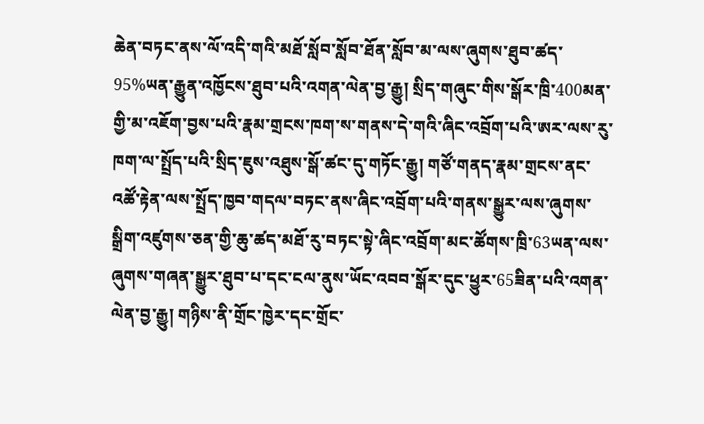ཆེན་བཏང་ནས་ལོ་འདི་གའི་མཐོ་སློབ་སློབ་ཐོན་སློབ་མ་ལས་ཞུགས་ཐུབ་ཚད་95%ཡན་རྒྱུན་འཁྱོངས་ཐུབ་པའི་འགན་ལེན་བྱ་རྒྱུ། སྲིད་གཞུང་གིས་སྒོར་ཁྲི་400མན་གྱི་མ་འཇོག་བྱས་པའི་རྣམ་གྲངས་ཁག་ས་གནས་དེ་གའི་ཞིང་འབྲོག་པའི་ཨར་ལས་རུ་ཁག་ལ་སྤྲོད་པའི་སྲིད་ཇུས་འཐུས་སྒོ་ཚང་དུ་གཏོང་རྒྱུ། གཙོ་གནད་རྣམ་གྲངས་ནང་འཚོ་རྟེན་ལས་སྤྲོད་ཁྱབ་གདལ་བཏང་ནས་ཞིང་འབྲོག་པའི་གནས་སྒྱུར་ལས་ཞུགས་སྒྲིག་འཛུགས་ཅན་གྱི་ཆུ་ཚད་མཐོ་རུ་བཏང་སྟེ་ཞིང་འབྲོག་མང་ཚོགས་ཁྲི་63ཡན་ལས་ཞུགས་གཞན་སྒྱུར་ཐུབ་པ་དང་ངལ་ནུས་ཡོང་འབབ་སྒོར་དུང་ཕྱུར་65ཟིན་པའི་འགན་ལེན་བྱ་རྒྱུ། གཉིས་ནི་གྲོང་ཁྱེར་དང་གྲོང་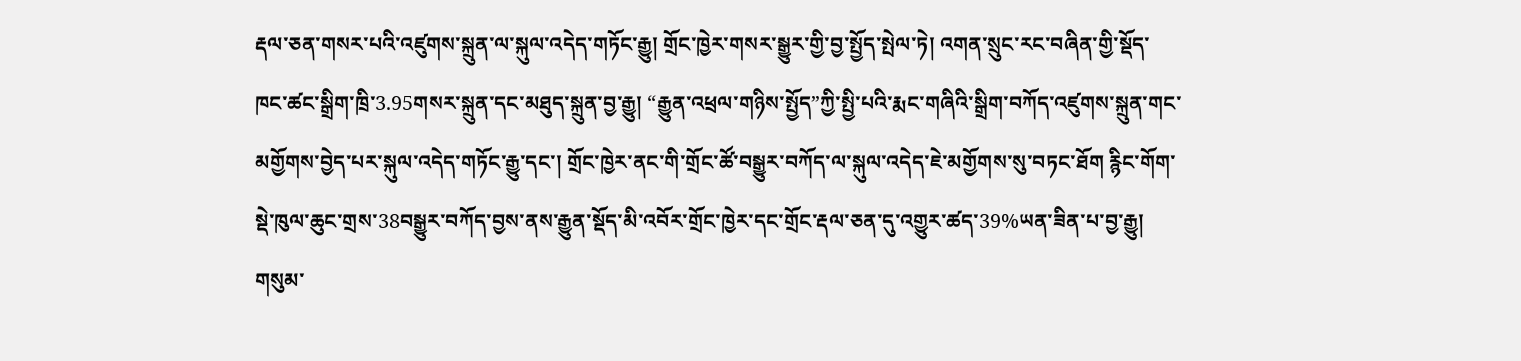རྡལ་ཅན་གསར་པའི་འཛུགས་སྐྲུན་ལ་སྐུལ་འདེད་གཏོང་རྒྱུ། གྲོང་ཁྱེར་གསར་སྒྱུར་གྱི་བྱ་སྤྱོད་སྤེལ་ཏེ། འགན་སྲུང་རང་བཞིན་གྱི་སྡོད་ཁང་ཚང་སྒྲིག་ཁྲི་3.95གསར་སྐྲུན་དང་མཐུད་སྐྲུན་བྱ་རྒྱུ། “རྒྱུན་འཕྲལ་གཉིས་སྤྱོད”ཀྱི་སྤྱི་པའི་རྨང་གཞིའི་སྒྲིག་བཀོད་འཛུགས་སྐྲུན་གང་མགྱོགས་བྱེད་པར་སྐུལ་འདེད་གཏོང་རྒྱུ་དང་། གྲོང་ཁྱེར་ནང་གི་གྲོང་ཚོ་བསྒྱུར་བཀོད་ལ་སྐུལ་འདེད་ཇེ་མགྱོགས་སུ་བཏང་ཐོག རྙིང་གོག་སྡེ་ཁུལ་ཆུང་གྲས་38བསྒྱུར་བཀོད་བྱས་ནས་རྒྱུན་སྡོད་མི་འབོར་གྲོང་ཁྱེར་དང་གྲོང་རྡལ་ཅན་དུ་འགྱུར་ཚད་39%ཡན་ཟིན་པ་བྱ་རྒྱུ། གསུམ་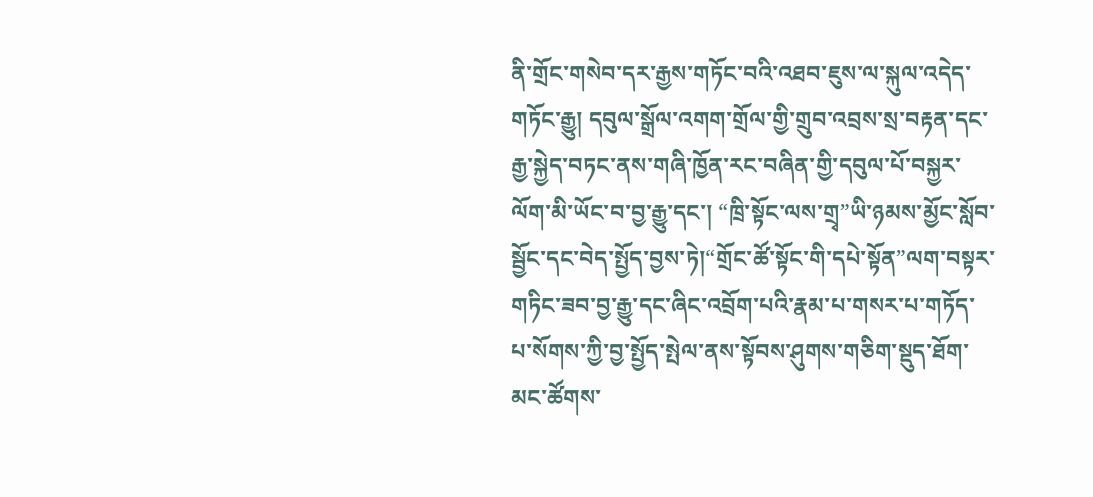ནི་གྲོང་གསེབ་དར་རྒྱས་གཏོང་བའི་འཐབ་ཇུས་ལ་སྐུལ་འདེད་གཏོང་རྒྱུ། དབུལ་སྒྲོལ་འགག་གྲོལ་གྱི་གྲུབ་འབྲས་སྲ་བརྟན་དང་རྒྱ་སྐྱེད་བཏང་ནས་གཞི་ཁྱོན་རང་བཞིན་གྱི་དབུལ་པོ་བསྐྱར་ལོག་མི་ཡོང་བ་བྱ་རྒྱུ་དང་། “ཁྲི་སྟོང་ལས་གྲྭ”ཡི་ཉམས་མྱོང་སློབ་སྦྱོང་དང་བེད་སྤྱོད་བྱས་ཏེ།“གྲོང་ཚོ་སྟོང་གི་དཔེ་སྟོན”ལག་བསྟར་གཏིང་ཟབ་བྱ་རྒྱུ་དང་ཞིང་འབྲོག་པའི་རྣམ་པ་གསར་པ་གཏོད་པ་སོགས་ཀྱི་བྱ་སྤྱོད་སྤེལ་ནས་སྟོབས་ཤུགས་གཅིག་སྡུད་ཐོག་མང་ཚོགས་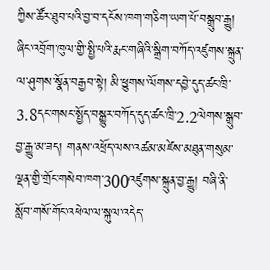ཀྱིས་ཚོར་ཐུབ་པའི་བྱ་བ་དངོས་ཁག་གཅིག་ཡག་པོ་བསྒྲུབ་རྒྱུ། ཞིང་འབྲོག་ཁུལ་གྱི་སྤྱི་པའི་རྨང་གཞིའི་སྒྲིག་བཀོད་འཛུགས་སྐྲུན་ལ་ཤུགས་སྣོན་བརྒྱབ་སྟེ། མི་ཕྱུགས་ལོགས་དབྱེ་དུད་ཚང་ཁྲི་3.8དང་གསང་སྤྱོད་བསྒྱུར་བཀོད་དུད་ཚང་ཁྲི་2.2ལེགས་སྒྲུབ་བྱ་རྒྱུ་མ་ཟད། གནས་འཕྲོད་ལས་འཚམ་མཛེས་མཐུན་གསུམ་ལྡན་གྱི་གྲོང་གསེབ་ཁག་300འཛུགས་སྐྲུན་བྱ་རྒྱུ། བཞི་ནི་སློབ་གསོ་གོང་འཕེལ་ལ་སྐུལ་འདེད་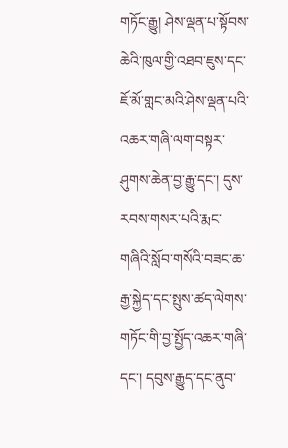གཏོང་རྒྱུ། ཤེས་ལྡན་པ་སྟོབས་ཆེའི་ཁུལ་གྱི་འཐབ་ཇུས་དང་ཇོ་མོ་གླང་མའི་ཤེས་ལྡན་པའི་འཆར་གཞི་ལག་བསྟར་ཤུགས་ཆེན་བྱ་རྒྱུ་དང་། དུས་རབས་གསར་པའི་རྨང་གཞིའི་སློབ་གསོའི་བཟང་ཆ་རྒྱ་སྐྱེད་དང་སྤུས་ཚད་ལེགས་གཏོང་གི་བྱ་སྤྱོད་འཆར་གཞི་དང་། དབུས་རྒྱུད་དང་ནུབ་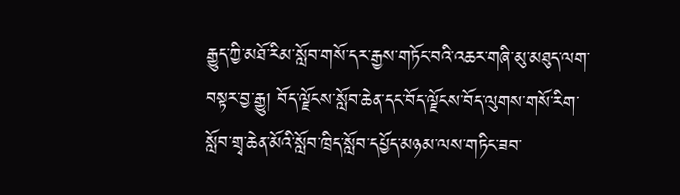རྒྱུད་ཀྱི་མཐོ་རིམ་སློབ་གསོ་དར་རྒྱས་གཏོང་བའི་འཆར་གཞི་མུ་མཐུད་ལག་བསྟར་བྱ་རྒྱུ། བོད་ལྗོངས་སློབ་ཆེན་དང་བོད་ལྗོངས་བོད་ལུགས་གསོ་རིག་སློབ་གྲྭ་ཆེན་མོའི་སློབ་ཁྲིད་སློབ་དཔྱོད་མཉམ་ལས་གཏིང་ཟབ་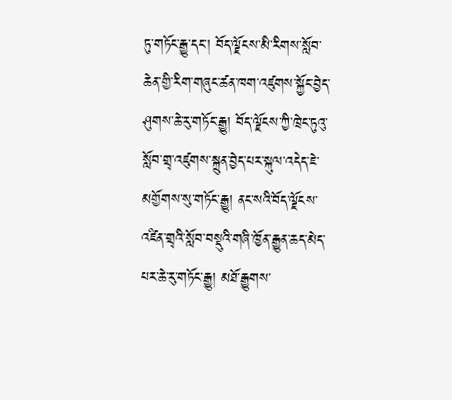ཏུ་གཏོང་རྒྱུ་དང་། བོད་ལྗོངས་མི་རིགས་སློབ་ཆེན་གྱི་རིག་གཞུང་ཚན་ཁག་འཛུགས་སྐྱོང་བྱེད་ཤུགས་ཆེ་རུ་གཏོང་རྒྱུ། བོད་ལྗོངས་ཀྱི་ཁྲེང་ཏུའུ་སློབ་གྲྭ་འཛུགས་སྐྲུན་བྱེད་པར་སྐུལ་འདེད་ཇེ་མགྱོགས་སུ་གཏོང་རྒྱུ། ནང་སའི་བོད་ལྗོངས་འཛིན་གྲྭའི་སློབ་བསྡུའི་གཞི་ཁྱོན་རྒྱུན་ཆད་མེད་པར་ཆེ་རུ་གཏོང་རྒྱུ། མཐོ་རྒྱུགས་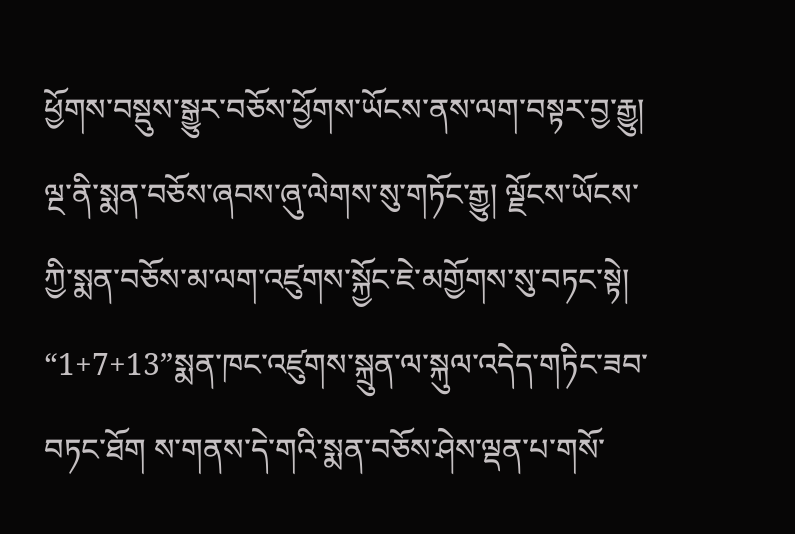ཕྱོགས་བསྡུས་སྒྱུར་བཅོས་ཕྱོགས་ཡོངས་ནས་ལག་བསྟར་བྱ་རྒྱུ། ལྔ་ནི་སྨན་བཅོས་ཞབས་ཞུ་ལེགས་སུ་གཏོང་རྒྱུ། ལྗོངས་ཡོངས་ཀྱི་སྨན་བཅོས་མ་ལག་འཛུགས་སྐྱོང་ཇེ་མགྱོགས་སུ་བཏང་སྟེ། “1+7+13”སྨན་ཁང་འཛུགས་སྐྲུན་ལ་སྐུལ་འདེད་གཏིང་ཟབ་བཏང་ཐོག ས་གནས་དེ་གའི་སྨན་བཅོས་ཤེས་ལྡན་པ་གསོ་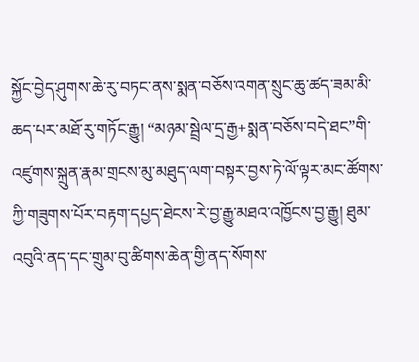སྐྱོང་བྱེད་ཤུགས་ཆེ་རུ་བཏང་ནས་སྨན་བཅོས་འགན་སྲུང་ཆུ་ཚད་ཟམ་མི་ཆད་པར་མཐོ་རུ་གཏོང་རྒྱུ། “མཉམ་སྦྲེལ་དྲ་རྒྱ+སྨན་བཅོས་བདེ་ཐང”གི་འཛུགས་སྐྲུན་རྣམ་གྲངས་མུ་མཐུད་ལག་བསྟར་བྱས་ཏེ་ལོ་ལྟར་མང་ཚོགས་ཀྱི་གཟུགས་པོར་བརྟག་དཔྱད་ཐེངས་རེ་བྱ་རྒྱུ་མཐའ་འཁྱོངས་བྱ་རྒྱུ། ཐུམ་འབུའི་ནད་དང་གྲུམ་བུ་ཚིགས་ཆེན་གྱི་ནད་སོགས་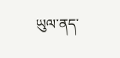ཡུལ་ནད་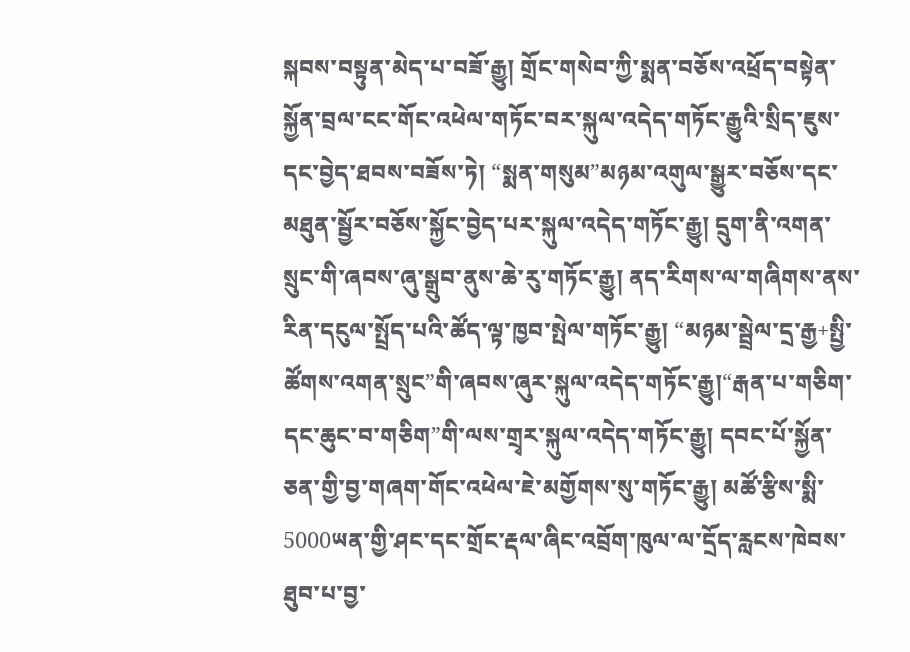སྐབས་བསྟུན་མེད་པ་བཟོ་རྒྱུ། གྲོང་གསེབ་ཀྱི་སྨན་བཅོས་འཕྲོད་བསྟེན་སྐྱོན་བྲལ་ངང་གོང་འཕེལ་གཏོང་བར་སྐུལ་འདེད་གཏོང་རྒྱུའི་སྲིད་ཇུས་དང་བྱེད་ཐབས་བཟོས་ཏེ། “སྨན་གསུམ”མཉམ་འགུལ་སྒྱུར་བཅོས་དང་མཐུན་སྦྱོར་བཅོས་སྐྱོང་བྱེད་པར་སྐུལ་འདེད་གཏོང་རྒྱུ། དྲུག་ནི་འགན་སྲུང་གི་ཞབས་ཞུ་སྒྲུབ་ནུས་ཆེ་རུ་གཏོང་རྒྱུ། ནད་རིགས་ལ་གཞིགས་ནས་རིན་དངུལ་སྤྲོད་པའི་ཚོད་ལྟ་ཁྱབ་སྤེལ་གཏོང་རྒྱུ། “མཉམ་སྦྲེལ་དྲ་རྒྱ+སྤྱི་ཚོགས་འགན་སྲུང”གི་ཞབས་ཞུར་སྐུལ་འདེད་གཏོང་རྒྱུ།“རྒན་པ་གཅིག་དང་ཆུང་བ་གཅིག”གི་ལས་གྲྭར་སྐུལ་འདེད་གཏོང་རྒྱུ། དབང་པོ་སྐྱོན་ཅན་གྱི་བྱ་གཞག་གོང་འཕེལ་ཇེ་མགྱོགས་སུ་གཏོང་རྒྱུ། མཚོ་རྩིས་སྨི་5000ཡན་གྱི་ཤང་དང་གྲོང་རྡལ་ཞིང་འབྲོག་ཁུལ་ལ་དྲོད་རླངས་ཁེབས་ཐུབ་པ་བྱ་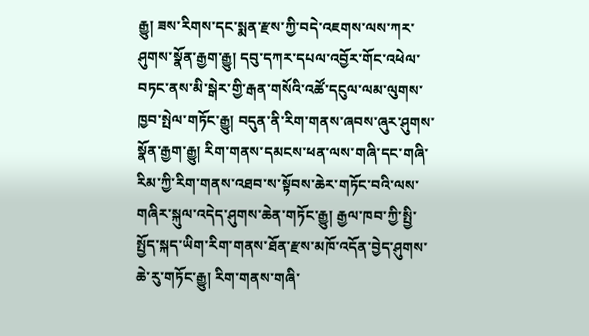རྒྱུ། ཟས་རིགས་དང་སྨན་རྫས་ཀྱི་བདེ་འཇགས་ལས་ཀར་ཤུགས་སྣོན་རྒྱག་རྒྱུ། དབུ་དཀར་དཔལ་འབྱོར་གོང་འཕེལ་བཏང་ནས་མི་སྒེར་གྱི་རྒན་གསོའི་འཚོ་དངུལ་ལམ་ལུགས་ཁྱབ་སྤེལ་གཏོང་རྒྱུ། བདུན་ནི་རིག་གནས་ཞབས་ཞུར་ཤུགས་སྣོན་རྒྱག་རྒྱུ། རིག་གནས་དམངས་ཕན་ལས་གཞི་དང་གཞི་རིམ་ཀྱི་རིག་གནས་འཐབ་ས་སྟོབས་ཆེར་གཏོང་བའི་ལས་གཞིར་སྐུལ་འདེད་ཤུགས་ཆེན་གཏོང་རྒྱུ། རྒྱལ་ཁབ་ཀྱི་སྤྱི་སྤྱོད་སྐད་ཡིག་རིག་གནས་ཐོན་རྫས་མཁོ་འདོན་བྱེད་ཤུགས་ཆེ་རུ་གཏོང་རྒྱུ། རིག་གནས་གཞི་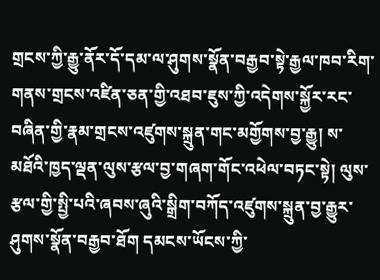གྲངས་ཀྱི་རྒྱུ་ནོར་དོ་དམ་ལ་ཤུགས་སྣོན་བརྒྱབ་སྟེ་རྒྱལ་ཁབ་རིག་གནས་གྲངས་འཛིན་ཅན་གྱི་འཐབ་ཇུས་ཀྱི་འདེགས་སྐྱོར་རང་བཞིན་གྱི་རྣམ་གྲངས་འཛུགས་སྐྲུན་གང་མགྱོགས་བྱ་རྒྱུ། ས་མཐོའི་ཁྱད་ལྡན་ལུས་རྩལ་བྱ་གཞག་གོང་འཕེལ་བཏང་སྟེ། ལུས་རྩལ་གྱི་སྤྱི་པའི་ཞབས་ཞུའི་སྒྲིག་བཀོད་འཛུགས་སྐྲུན་བྱ་རྒྱུར་ཤུགས་སྣོན་བརྒྱབ་ཐོག དམངས་ཡོངས་ཀྱི་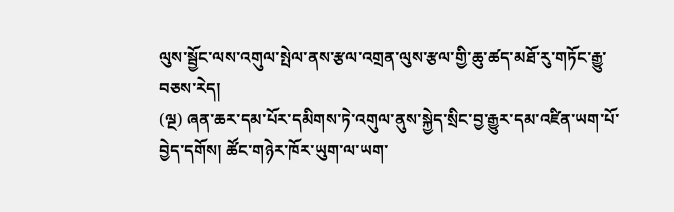ལུས་སྦྱོང་ལས་འགུལ་སྤེལ་ནས་རྩལ་འགྲན་ལུས་རྩལ་གྱི་ཆུ་ཚད་མཐོ་རུ་གཏོང་རྒྱུ་བཅས་རེད།
(ལྔ) ཞན་ཆར་དམ་པོར་དམིགས་ཏེ་འགུལ་ནུས་སྐྱེད་སྲིང་བྱ་རྒྱུར་དམ་འཛིན་ཡག་པོ་བྱེད་དགོས། ཚོང་གཉེར་ཁོར་ཡུག་ལ་ཡག་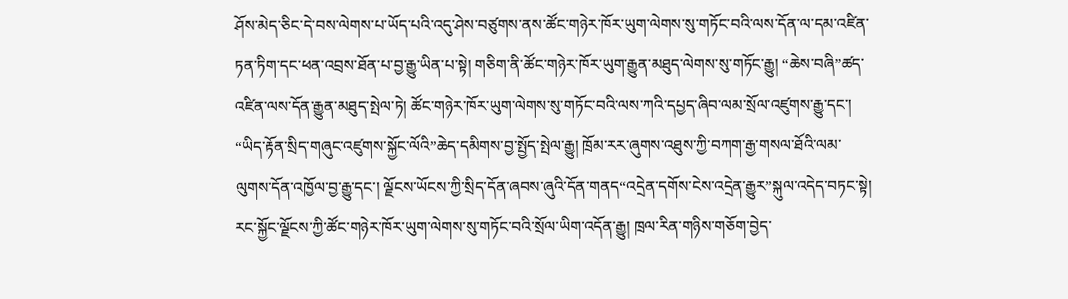ཤོས་མེད་ཅིང་དེ་བས་ལེགས་པ་ཡོད་པའི་འདུ་ཤེས་བཙུགས་ནས་ཚོང་གཉེར་ཁོར་ཡུག་ལེགས་སུ་གཏོང་བའི་ལས་དོན་ལ་དམ་འཛིན་ཏན་ཏིག་དང་ཕན་འབྲས་ཐོན་པ་བྱ་རྒྱུ་ཡིན་པ་སྟེ། གཅིག་ནི་ཚོང་གཉེར་ཁོར་ཡུག་རྒྱུན་མཐུད་ལེགས་སུ་གཏོང་རྒྱུ། “ཆེས་བཞི”ཚད་འཛིན་ལས་དོན་རྒྱུན་མཐུད་སྤེལ་ཏེ། ཚོང་གཉེར་ཁོར་ཡུག་ལེགས་སུ་གཏོང་བའི་ལས་ཀའི་དཔྱད་ཞིབ་ལམ་སྲོལ་འཛུགས་རྒྱུ་དང་། “ཡིད་རྟོན་སྲིད་གཞུང་འཛུགས་སྐྱོང་ལོའི”ཆེད་དམིགས་བྱ་སྤྱོད་སྤེལ་རྒྱུ། ཁྲོམ་རར་ཞུགས་འཐུས་ཀྱི་བཀག་རྒྱ་གསལ་ཐོའི་ལམ་ལུགས་དོན་འཁྱོལ་བྱ་རྒྱུ་དང་། ལྗོངས་ཡོངས་ཀྱི་སྲིད་དོན་ཞབས་ཞུའི་དོན་གནད“འདྲེན་དགོས་ངེས་འདྲེན་རྒྱུར”སྐུལ་འདེད་བཏང་སྟེ། རང་སྐྱོང་ལྗོངས་ཀྱི་ཚོང་གཉེར་ཁོར་ཡུག་ལེགས་སུ་གཏོང་བའི་སྲོལ་ཡིག་འདོན་རྒྱུ། ཁྲལ་རིན་གཉིས་གཅོག་བྱེད་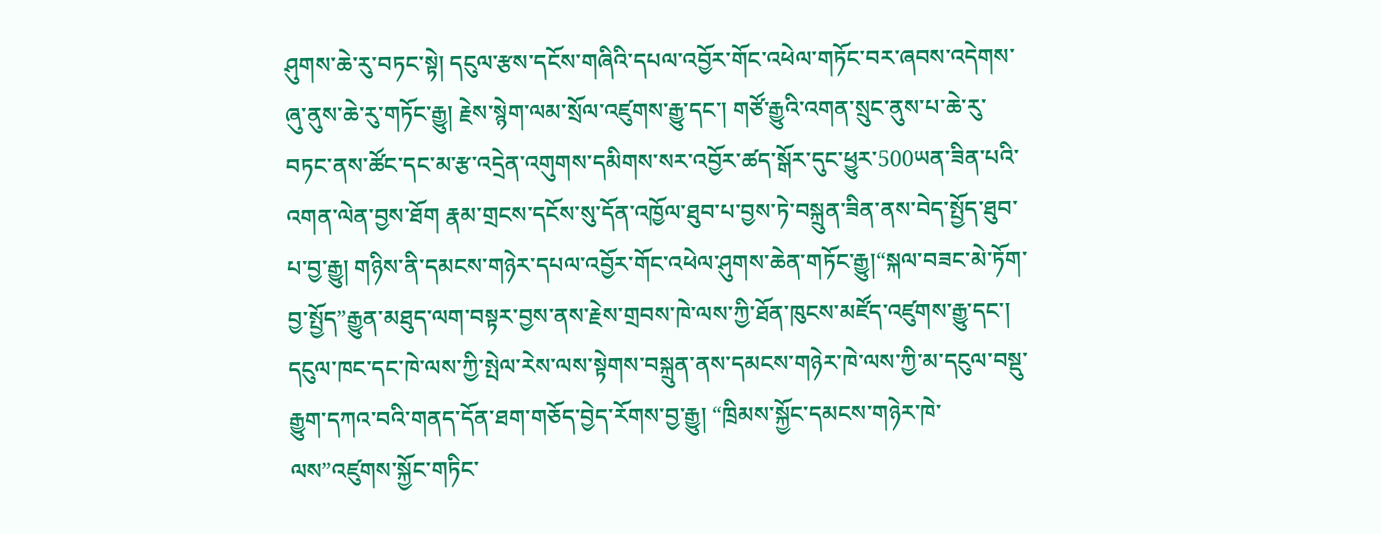ཤུགས་ཆེ་རུ་བཏང་སྟེ། དངུལ་རྩས་དངོས་གཞིའི་དཔལ་འབྱོར་གོང་འཕེལ་གཏོང་བར་ཞབས་འདེགས་ཞུ་ནུས་ཆེ་རུ་གཏོང་རྒྱུ། རྗེས་སྙེག་ལམ་སྲོལ་འཛུགས་རྒྱུ་དང་། གཙོ་རྒྱུའི་འགན་སྲུང་ནུས་པ་ཆེ་རུ་བཏང་ནས་ཚོང་དང་མ་རྩ་འདྲེན་འགུགས་དམིགས་སར་འབྱོར་ཚད་སྒོར་དུང་ཕྱུར་500ཡན་ཟིན་པའི་འགན་ལེན་བྱས་ཐོག རྣམ་གྲངས་དངོས་སུ་དོན་འཁྱོལ་ཐུབ་པ་བྱས་ཏེ་བསྐྲུན་ཟིན་ནས་བེད་སྤྱོད་ཐུབ་པ་བྱ་རྒྱུ། གཉིས་ནི་དམངས་གཉེར་དཔལ་འབྱོར་གོང་འཕེལ་ཤུགས་ཆེན་གཏོང་རྒྱུ།“སྐལ་བཟང་མེ་ཏོག་བྱ་སྤྱོད”རྒྱུན་མཐུད་ལག་བསྟར་བྱས་ནས་རྗེས་གྲབས་ཁེ་ལས་ཀྱི་ཐོན་ཁུངས་མཛོད་འཛུགས་རྒྱུ་དང་། དངུལ་ཁང་དང་ཁེ་ལས་ཀྱི་སྤེལ་རེས་ལས་སྟེགས་བསྐྲུན་ནས་དམངས་གཉེར་ཁེ་ལས་ཀྱི་མ་དངུལ་བསྡུ་རྒྱུག་དཀའ་བའི་གནད་དོན་ཐག་གཅོད་བྱེད་རོགས་བྱ་རྒྱུ། “ཁྲིམས་སྐྱོང་དམངས་གཉེར་ཁེ་ལས”འཛུགས་སྐྱོང་གཏིང་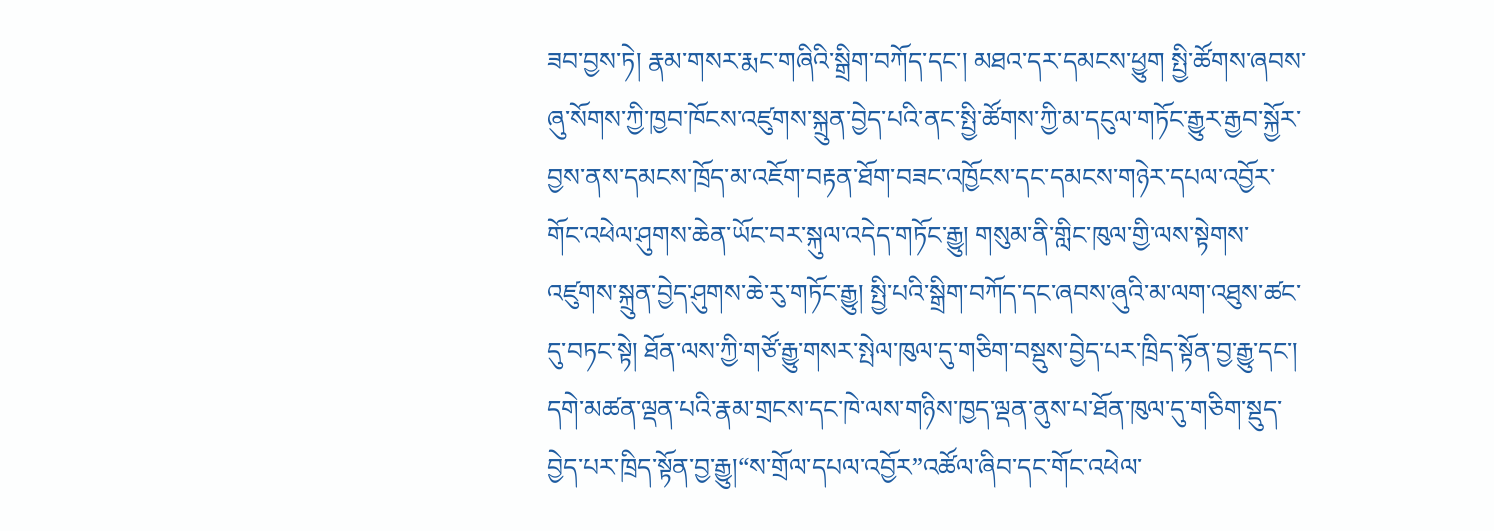ཟབ་བྱས་ཏེ། རྣམ་གསར་རྨང་གཞིའི་སྒྲིག་བཀོད་དང་། མཐའ་དར་དམངས་ཕྱུག སྤྱི་ཚོགས་ཞབས་ཞུ་སོགས་ཀྱི་ཁྱབ་ཁོངས་འཛུགས་སྐྲུན་བྱེད་པའི་ནང་སྤྱི་ཚོགས་ཀྱི་མ་དངུལ་གཏོང་རྒྱུར་རྒྱབ་སྐྱོར་བྱས་ནས་དམངས་ཁྲོད་མ་འཇོག་བརྟན་ཐོག་བཟང་འཁྱོངས་དང་དམངས་གཉེར་དཔལ་འབྱོར་གོང་འཕེལ་ཤུགས་ཆེན་ཡོང་བར་སྐུལ་འདེད་གཏོང་རྒྱུ། གསུམ་ནི་གླིང་ཁུལ་གྱི་ལས་སྟེགས་འཛུགས་སྐྲུན་བྱེད་ཤུགས་ཆེ་རུ་གཏོང་རྒྱུ། སྤྱི་པའི་སྒྲིག་བཀོད་དང་ཞབས་ཞུའི་མ་ལག་འཐུས་ཚང་དུ་བཏང་སྟེ། ཐོན་ལས་ཀྱི་གཙོ་རྒྱུ་གསར་སྤེལ་ཁུལ་དུ་གཅིག་བསྡུས་བྱེད་པར་ཁྲིད་སྟོན་བྱ་རྒྱུ་དང་། དགེ་མཚན་ལྡན་པའི་རྣམ་གྲངས་དང་ཁེ་ལས་གཉིས་ཁྱད་ལྡན་ནུས་པ་ཐོན་ཁུལ་དུ་གཅིག་སྡུད་བྱེད་པར་ཁྲིད་སྟོན་བྱ་རྒྱུ།“ས་གྲོལ་དཔལ་འབྱོར”འཚོལ་ཞིབ་དང་གོང་འཕེལ་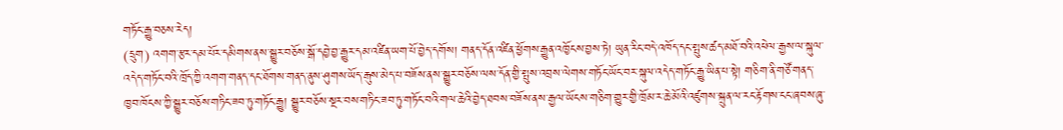གཏོང་རྒྱུ་བཅས་རེད།
(དྲུག) འགག་རྩར་དམ་པོར་དམིགས་ནས་སྒྱུར་བཅོས་སྒོ་དབྱེ་བྱ་རྒྱུར་དམ་འཛིན་ཡག་པོ་བྱེད་དགོས། གནད་དོན་འཛིན་ཕྱོགས་རྒྱུན་འཁྱོངས་བྱས་ཏེ། ཡུན་རིང་བདེ་འཁོད་དང་སྤུས་ཚད་མཐོ་བའི་འཕེལ་རྒྱས་ལ་སྐུལ་འདེད་གཏོང་བའི་ཁྲོད་ཀྱི་འགག་གནད་དང་ཐོགས་གནད་ནུས་ཤུགས་ཡོད་རྒུས་མེད་པ་བཟོས་ནས་སྒྱུར་བཅོས་ལས་དོན་གྱི་སྤུས་འབྲས་ལེགས་གཏོང་ཡོང་བར་སྐུལ་འདེད་གཏོང་རྒྱུ་ཡིན་པ་སྟེ། གཅིག་ནི་གཙོ་གནད་ཁྱབ་ཁོངས་ཀྱི་སྒྱུར་བཅོས་གཏིང་ཟབ་ཏུ་གཏོང་རྒྱུ། སྒྱུར་བཅོས་སྔར་བས་གཏིང་ཟབ་ཏུ་གཏོང་བའི་གལ་ཆེའི་བྱེད་ཐབས་བཟོས་ནས་རྒྱལ་ཡོངས་གཅིག་གྱུར་གྱི་ཁྲོམ་ར་ཆེ་མོའི་འཛུགས་སྐྲུན་ལ་རང་རྟོགས་ངང་ཞབས་ཞུ་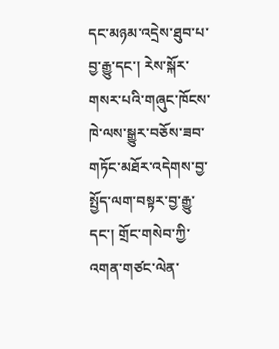དང་མཉམ་འདྲེས་ཐུབ་པ་བྱ་རྒྱུ་དང་། རེས་སྐོར་གསར་པའི་གཞུང་ཁོངས་ཁེ་ལས་སྒྱུར་བཅོས་ཟབ་གཏོང་མཐོར་འདེགས་བྱ་སྤྱོད་ལག་བསྟར་བྱ་རྒྱུ་དང་། གྲོང་གསེབ་ཀྱི་འགན་གཙང་ལེན་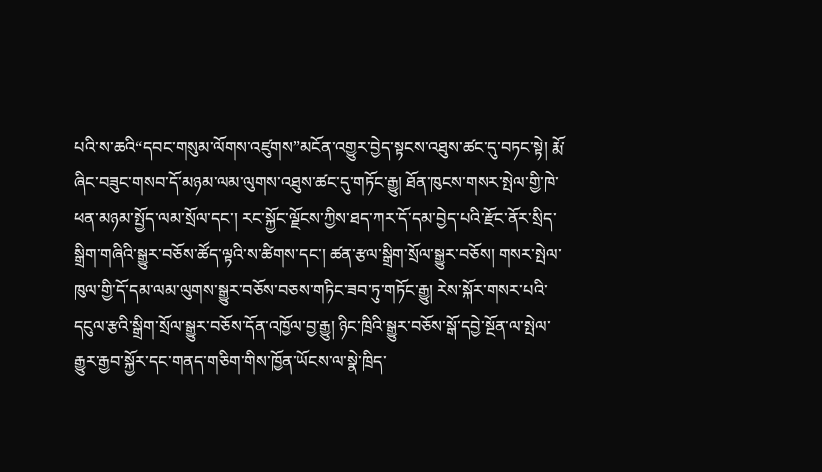པའི་ས་ཆའི“དབང་གསུམ་ལོགས་འཛུགས”མངོན་འགྱུར་བྱེད་སྟངས་འཐུས་ཚང་དུ་བཏང་སྟེ། རྨོ་ཞིང་བཟུང་གསབ་དོ་མཉམ་ལམ་ལུགས་འཐུས་ཚང་དུ་གཏོང་རྒྱུ། ཐོན་ཁུངས་གསར་སྤེལ་གྱི་ཁེ་ཕན་མཉམ་སྤྱོད་ལམ་སྲོལ་དང་། རང་སྐྱོང་ལྗོངས་ཀྱིས་ཐད་ཀར་དོ་དམ་བྱེད་པའི་རྫོང་ནོར་སྲིད་སྒྲིག་གཞིའི་སྒྱུར་བཅོས་ཚོད་ལྟའི་ས་ཚིགས་དང་། ཚན་རྩལ་སྒྲིག་སྲོལ་སྒྱུར་བཅོས། གསར་སྤེལ་ཁུལ་གྱི་དོ་དམ་ལམ་ལུགས་སྒྱུར་བཅོས་བཅས་གཏིང་ཟབ་ཏུ་གཏོང་རྒྱུ། རེས་སྐོར་གསར་པའི་དངུལ་རྩའི་སྒྲིག་སྲོལ་སྒྱུར་བཅོས་དོན་འཁྱོལ་བྱ་རྒྱུ། ཉིང་ཁྲིའི་སྒྱུར་བཅོས་སྒོ་དབྱེ་སྔོན་ལ་སྤེལ་རྒྱུར་རྒྱབ་སྐྱོར་དང་གནད་གཅིག་གིས་ཁྱོན་ཡོངས་ལ་སྣེ་ཁྲིད་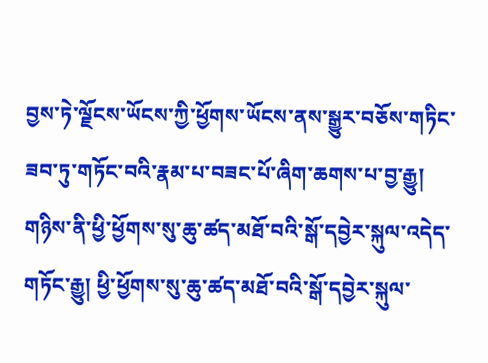བྱས་ཏེ་ལྗོངས་ཡོངས་ཀྱི་ཕྱོགས་ཡོངས་ནས་སྒྱུར་བཅོས་གཏིང་ཟབ་ཏུ་གཏོང་བའི་རྣམ་པ་བཟང་པོ་ཞིག་ཆགས་པ་བྱ་རྒྱུ། གཉིས་ནི་ཕྱི་ཕྱོགས་སུ་ཆུ་ཚད་མཐོ་བའི་སྒོ་དབྱེར་སྐུལ་འདེད་གཏོང་རྒྱུ། ཕྱི་ཕྱོགས་སུ་ཆུ་ཚད་མཐོ་བའི་སྒོ་དབྱེར་སྐུལ་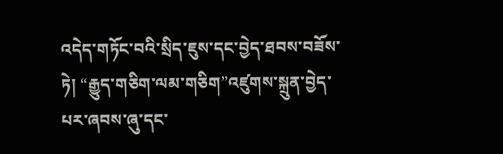འདེད་གཏོང་བའི་སྲིད་ཇུས་དང་བྱེད་ཐབས་བཟོས་ཏེ། “རྒྱུད་གཅིག་ལམ་གཅིག”འཛུགས་སྐྲུན་བྱེད་པར་ཞབས་ཞུ་དང་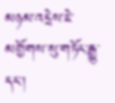མཉམ་འདྲེས་ཇེ་མགྱོགས་སུ་གཏོང་རྒྱུ་དང་།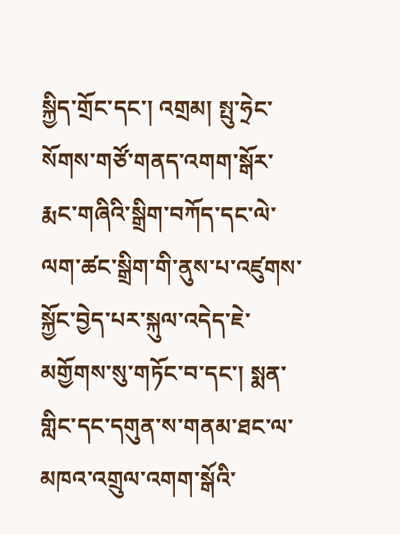སྐྱིད་གྲོང་དང་། འགྲམ། སྤུ་ཧྲེང་སོགས་གཙོ་གནད་འགག་སྒོར་རྨང་གཞིའི་སྒྲིག་བཀོད་དང་ལེ་ལག་ཚང་སྒྲིག་གི་ནུས་པ་འཛུགས་སྐྱོང་བྱེད་པར་སྐུལ་འདེད་ཇེ་མགྱོགས་སུ་གཏོང་བ་དང་། སྨན་གླིང་དང་དགུན་ས་གནམ་ཐང་ལ་མཁའ་འགྲུལ་འགག་སྒོའི་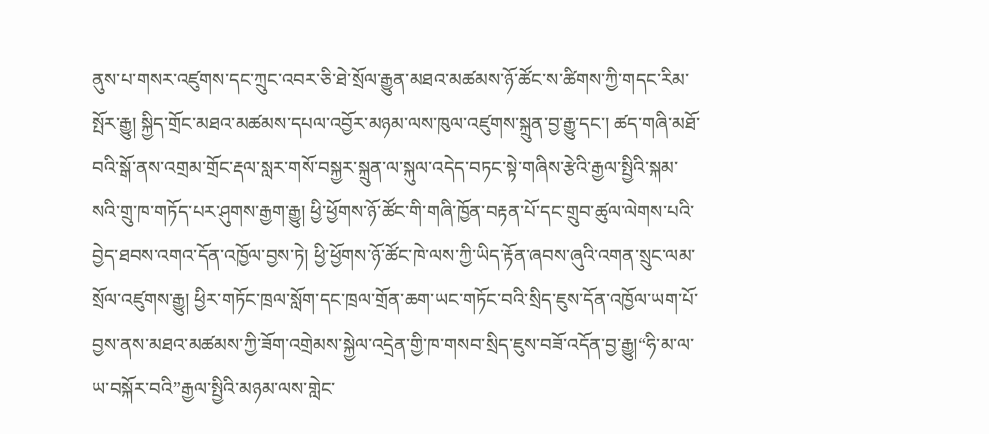ནུས་པ་གསར་འཛུགས་དང་ཀྲུང་འབར་ཅི་ཐེ་སྲོལ་རྒྱུན་མཐའ་མཚམས་ཉོ་ཚོང་ས་ཚིགས་ཀྱི་གདང་རིམ་སྤོར་རྒྱུ། སྐྱིད་གྲོང་མཐའ་མཚམས་དཔལ་འབྱོར་མཉམ་ལས་ཁུལ་འཛུགས་སྐྲུན་བྱ་རྒྱུ་དང་། ཚད་གཞི་མཐོ་བའི་སྒོ་ནས་འགྲམ་གྲོང་རྡལ་སླར་གསོ་བསྐྱར་སྐྲུན་ལ་སྐུལ་འདེད་བཏང་སྟེ་གཞིས་རྩེའི་རྒྱལ་སྤྱིའི་སྐམ་སའི་གྲུ་ཁ་གཏོད་པར་ཤུགས་རྒྱག་རྒྱུ། ཕྱི་ཕྱོགས་ཉོ་ཚོང་གི་གཞི་ཁྱོན་བརྟན་པོ་དང་གྲུབ་ཚུལ་ལེགས་པའི་བྱེད་ཐབས་འགའ་དོན་འཁྱོལ་བྱས་ཏེ། ཕྱི་ཕྱོགས་ཉོ་ཚོང་ཁེ་ལས་ཀྱི་ཡིད་རྟོན་ཞབས་ཞུའི་འགན་སྲུང་ལམ་སྲོལ་འཛུགས་རྒྱུ། ཕྱིར་གཏོང་ཁྲལ་སློག་དང་ཁྲལ་གྲོན་ཆག་ཡང་གཏོང་བའི་སྲིད་ཇུས་དོན་འཁྱོལ་ཡག་པོ་བྱས་ནས་མཐའ་མཚམས་ཀྱི་ཟོག་འགྲེམས་སྐྱེལ་འདྲེན་གྱི་ཁ་གསབ་སྲིད་ཇུས་བཟོ་འདོན་བྱ་རྒྱུ།“ཧི་མ་ལ་ཡ་བསྐོར་བའི”རྒྱལ་སྤྱིའི་མཉམ་ལས་གླེང་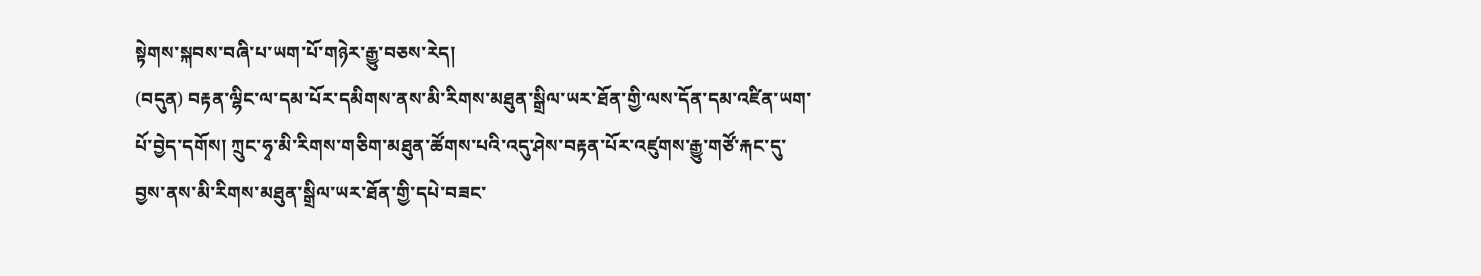སྟེགས་སྐབས་བཞི་པ་ཡག་པོ་གཉེར་རྒྱུ་བཅས་རེད།
(བདུན) བརྟན་ལྷིང་ལ་དམ་པོར་དམིགས་ནས་མི་རིགས་མཐུན་སྒྲིལ་ཡར་ཐོན་གྱི་ལས་དོན་དམ་འཛིན་ཡག་པོ་བྱེད་དགོས། ཀྲུང་ཧྭ་མི་རིགས་གཅིག་མཐུན་ཚོགས་པའི་འདུ་ཤེས་བརྟན་པོར་འཛུགས་རྒྱུ་གཙོ་རྐང་དུ་བྱས་ནས་མི་རིགས་མཐུན་སྒྲིལ་ཡར་ཐོན་གྱི་དཔེ་བཟང་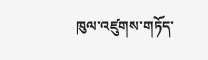ཁུལ་འཛུགས་གཏོད་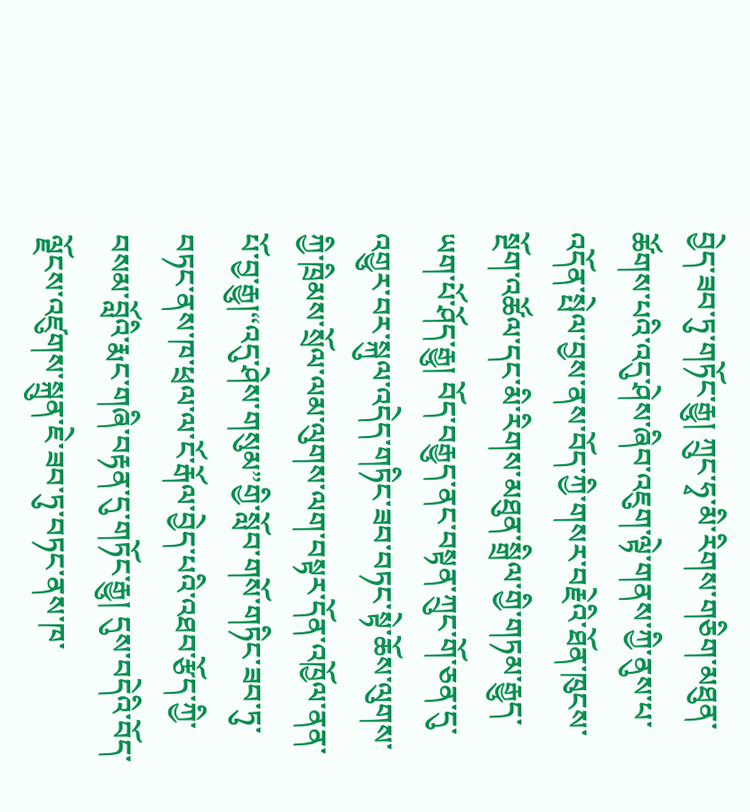བྱེད་ཟབ་ཏུ་གཏོང་རྒྱུ། ཀྲུང་ཧྭ་མི་རིགས་གཅིག་མཐུན་ཚོགས་པའི་འདུ་ཤེས་ཞིབ་འཇུག་ལྟེ་གནས་ཀྱི་ནུས་པ་འདོན་སྤེལ་བྱས་ནས་བོད་ཀྱི་གསར་བརྗེའི་ཐོན་ཁུངས་སྔོག་འཚོལ་དང་མི་རིགས་མཐུན་སྒྲིལ་གྱི་གཏམ་རྒྱུད་ཡག་པོ་ཤོད་རྒྱུ། བོད་བརྒྱུད་ནང་བསྟན་ཀྲུང་གོ་ཅན་དུ་འགྱུར་བར་སྐུལ་འདེད་གཏིང་ཟབ་བཏང་སྟེ་ཆོས་ལུགས་ཀྱི་ཁྲིམས་སྲོལ་ལམ་ལུགས་ལག་བསྟར་དོན་འཁྱོལ་ནན་པོ་བྱ་རྒྱུ།“འདུ་ཤེས་གསུམ”གྱི་སློབ་གསོ་གཏིང་ཟབ་ཏུ་བཏང་ནས་ཁ་ཕྲལ་ལ་ངོ་རྒོལ་བྱེད་པའི་འཐབ་རྩོད་ཀྱི་བསམ་བློའི་རྨང་གཞི་བརྟན་དུ་གཏོང་རྒྱུ། དུས་བདེའི་བོད་ལྗོངས་འཛུགས་སྐྲུན་ཇེ་ཟབ་ཏུ་བཏང་ནས་ཁ་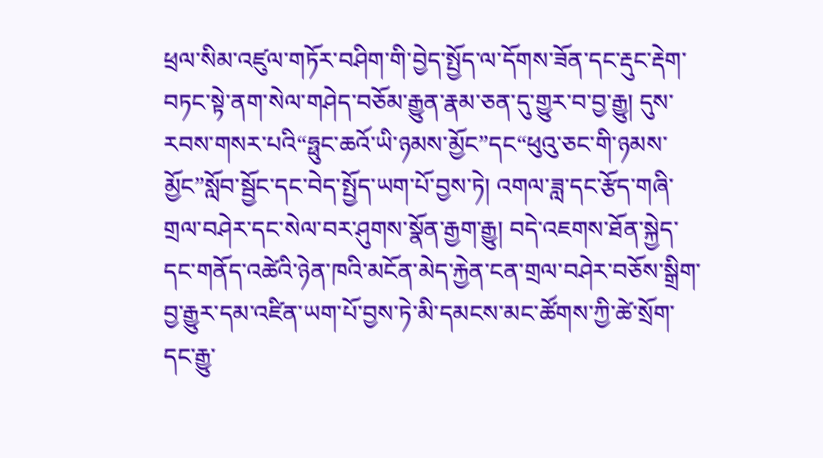ཕྲལ་སིམ་འཛུལ་གཏོར་བཤིག་གི་བྱེད་སྤྱོད་ལ་དོགས་ཟོན་དང་རྡུང་རྡེག་བཏང་སྟེ་ནག་སེལ་གཤེད་བཅོམ་རྒྱུན་རྣམ་ཅན་དུ་གྱུར་བ་བྱ་རྒྱུ། དུས་རབས་གསར་པའི“ཧྥུང་ཆའོ་ཡི་ཉམས་མྱོང”དང“ཕུའུ་ཅང་གི་ཉམས་མྱོང”སློབ་སྦྱོང་དང་བེད་སྤྱོད་ཡག་པོ་བྱས་ཏེ། འགལ་ཟླ་དང་རྩོད་གཞི་གྲལ་བཤེར་དང་སེལ་བར་ཤུགས་སྣོན་རྒྱག་རྒྱུ། བདེ་འཇགས་ཐོན་སྐྱེད་དང་གནོད་འཚེའི་ཉེན་ཁའི་མངོན་མེད་རྐྱེན་ངན་གྲལ་བཤེར་བཅོས་སྒྲིག་བྱ་རྒྱུར་དམ་འཛིན་ཡག་པོ་བྱས་ཏེ་མི་དམངས་མང་ཚོགས་ཀྱི་ཚེ་སྲོག་དང་རྒྱུ་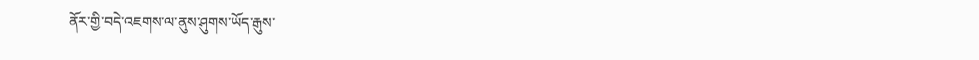ནོར་གྱི་བདེ་འཇགས་ལ་ནུས་ཤུགས་ཡོད་རྒུས་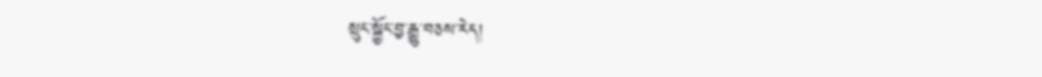སྲུང་སྐྱོང་བྱ་རྒྱུ་བཅས་རེད།